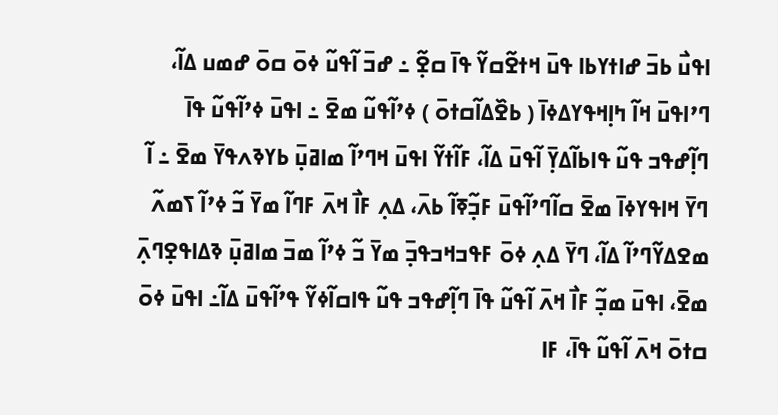ߊߟߎ߯ ߕߏ߫ ߝߊߙߌߕߊ ߟߎ߫ ߞߙߐ߬ߛߌ߬ ߟߊ߫ ߛߐ߲߬ ߸ ߝߏ߫ ߊ߬ߟߎ߬ ߦߋ߫ ߛߋ߫ ߝߘߎ ߡߊ߬، ߣߴߊߟߎ߫ ߞߊ߬ ߤߊ߲ߞߟߌߡߦߊ߫ ( ߕߐ߰ߡߊ߬ߛߙߋ߫ ) ߦߴߊ߬ߟߎ߬ ߘߐ߫ ߸ ߊߟߎ߫ ߦߴߊ߬ߟߎ߬ ߟߊ߫ ߣߊ߲߬ߝߟߏ ߟߎ߬ ߟߊߕߊ߬ߡߌ߲߫ ߊ߬ߟߎ߫ ߡߊ߬، ߓߊ߬ߙߌ߬ ߊߟߎ߫ ߞߣߴߊ߬ ߘߊߥߎ߲߫ ߕߌߢߍߟߌ߫ ߘߐ߫ ߸ ߊ߬ ߣߌ߫ ߞߊߟߌߦߊ߫ ߘߐ߫ ߛߊ߬ߣߴߊ߬ߟߎ߫ ߓߏ߲߬ߧߊ߬ ߕߍ߫، ߡߍ߲ ߓߊ߯ ߞߍ߫ ߓߣߊ߬ ߘߌ߫ ߏ߬ ߦߴߊ߬ ߖߘߍ߬ ߘߐߡߌ߬ߣߴߊ߬ ߡߊ߬، ߣߌ߫ ߡߍ߲ ߦߋ߫ ߓߟߏߞߏߟߏ߲߫ ߘߌ߫ ߏ߬ ߦߴߊ߬ ߘߏ߫ ߘߊߥߎ߲߫ ߢߡߊߟߐ߲ߣߍ߲߫ ߘߐ߫، ߊߟߎ߫ ߘߏ߲߬ ߓߊ߯ ߞߍ߫ ߊ߬ߟߎ߬ ߟߊ߫ ߣߊ߲߬ߝߟߏ ߟߎ߬ ߟߊߛߊ߬ߦߌ߬ ߟߴߊ߬ߟߎ߫ ߡߊ߬߸ ߊߟߎ߫ ߦߋ߫ ߛߙߋ߫ ߞߍ߫ ߊ߬ߟߎ߬ ߟߊ߫، ߓߊ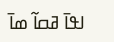ߊߟߊ߫ ߥߛߊ߬ ߘߊ߫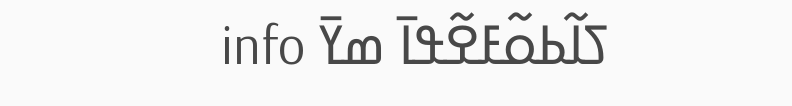ߖߊ߬ߕߋ߬ߓߐ߬ߟߊ߫ ߘߌ߫ info